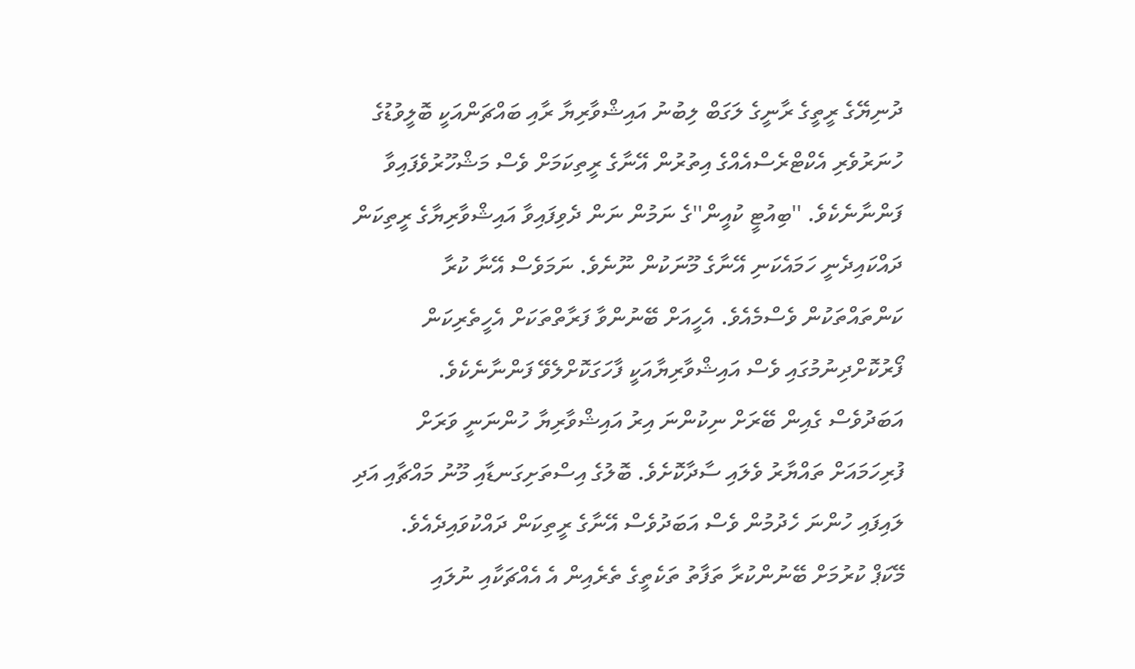ދުނިޔޭގެ ރީތީގެ ރާނީގެ ލަގަބް ލިބުނު އައިޝްވާރިޔާ ރާއި ބައްޗަންއަކީ ބޮލީވުޑުގެ ހުނަރުވެރި އެކްޓްރެސްއެއްގެ އިތުރުން އޭނާގެ ރީތިކަމަށް ވެސް މަޝްހޫރުވެފައިވާ ފަންނާނެކެވެ. ''ބިއުޓީ ކުއީން''ގެ ނަމުން ނަން ދެވިފައިވާ އައިޝްވާރިޔާގެ ރީތިކަން ދައްކައިދެނީ ހަމައެކަނި އޭނާގެ މޫނަކުން ނޫނެވެ. ނަމަވެސް އޭނާ ކުރާ ކަންތައްތަކުން ވެސްމެއެވެ. އެހީއަށް ބޭނުންވާ ފަރާތްތަކަށް އެހީތެރިކަން ފޯރުކޮށްދިނުމުގައި ވެސް އައިޝްވާރިޔާއަކީ ފާހަގަކޮށްލެވޭ ފަންނާނެކެވެ.
އަބަދުވެސް ގެއިން ބޭރަށް ނިކުންނަ އިރު އައިޝްވާރިޔާ ހުންނަނީ ވަރަށް ފުރިހަމައަށް ތައްޔާރު ވެލައި ސާދާކޮށެވެ. ބޮލުގެ އިސްތަށިގަނޑާއި މޫނު މައްޗާއި އަދި ލައިފައި ހުންނަ ހެދުމުން ވެސް އަބަދުވެސް އޭނާގެ ރީތިކަން ދައްކުވައިދެއެވެ.
މޭކަޕް ކުރުމަށް ބޭނުންކުރާ ތަފާތު ތަކެތީގެ ތެރެއިން އެ އެއްޗަކާއި ނުލައި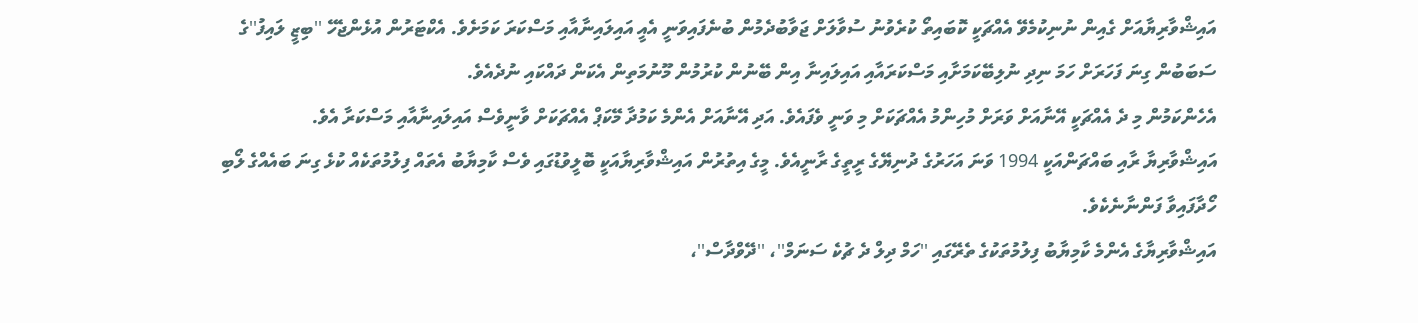އައިޝްވާރިޔާއަށް ގެއިން ނުނިކުމެވޭ އެއްޗަކީ ކޮބައިތޯ ކުރެވުނު ސުވާލަށް ޖަވާބުދެމުން ބުނެފައިވަނީ އެއީ އައިލައިނާއާއި މަސްކަރަ ކަމަށެވެ. އެކްޓަރުން އުޅެންޖެހޭ ''ބިޒީ ލައިފު''ގެ ސަބަބުން ގިނަ ފަހަރަށް ހަމަ ނިދި ނުލިބޭކަމަށާއި މަސްކަރައާއި އައިލައިނާ އިން ބޭނުން ކުރުމުން މޫނުމަތިން އެކަން ދައްކައި ނުދެއެވެ.
އެހެންކަމުން މި ދެ އެއްޗަކީ އޭނާއަށް ވަރަށް މުހިންމު އެއްޗަކަށް މި ވަނީ ވެފައެވެ. އަދި އޭނާއަށް އެންމެ ކަމުދާ މޭކަޕް އެއްޗަކަށް ވާނީވެސް އައިލައިނާއާއި މަސްކަރާ އެވެ.
އައިޝްވާރިޔާ ރާއި ބައްޗަންއަކީ 1994 ވަނަ އަހަރުގެ ދުނިޔޭގެ ރީތީގެ ރާނީއެވެ. މީގެ އިތުރުން އައިޝްވާރިޔާއަކީ ބޮލީވުޑުގައި ވެސް ކާމިޔާބު އެތައް ފިލުމުތަކެއް ކުޅެ ގިނަ ބައެއްގެ ލޯބި ހޯދާފައިވާ ފަންނާނެކެވެ.
އައިޝްވާރިޔާގެ އެންމެ ކާމިޔާބު ފިލުމުތަކުގެ ތެރޭގައި ''ހަމް ދިލް ދެ ޗުކެ ސަނަމް''، ''ދޭވްދާސް''،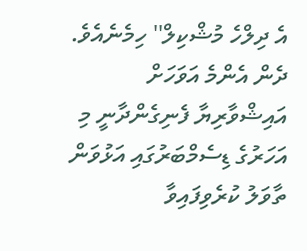އެ ދިލްހެ މުޝްކިލް'' ހިމެނެއެވެ. ދެން އެންމެ އަވަހަށް އައިޝްވާރިޔާ ފެނިގެންދާނީ މި އަހަރުގެ ޑިސެމްބަރުގައި އަޅުވަން ތާވަލު ކުރެވިފައިވާ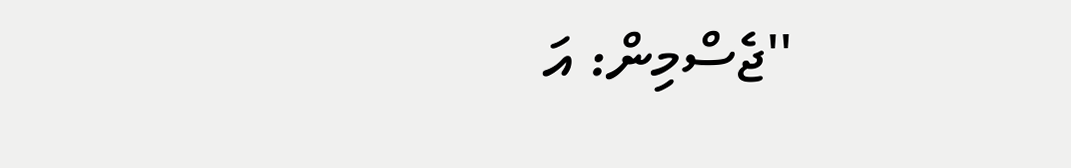''ޖެސްމިން: އަ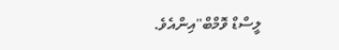ލީސްޑް ވޮމްބް''އިންއެވެ.